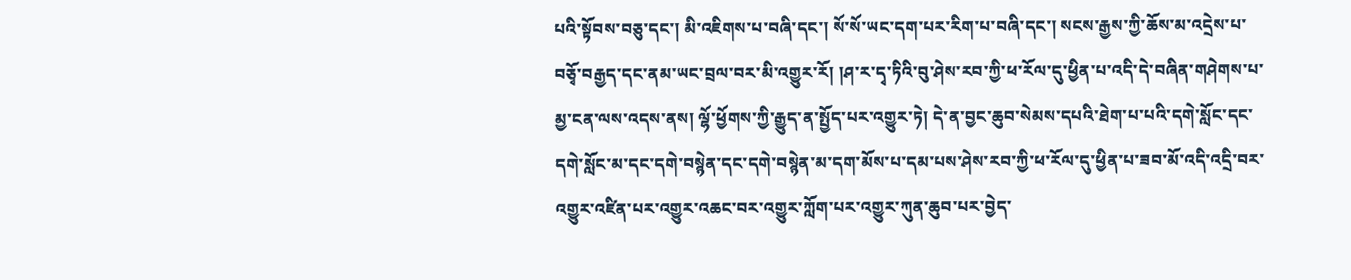པའི་སྟོབས་བཅུ་དང་། མི་འཇིགས་པ་བཞི་དང་། སོ་སོ་ཡང་དག་པར་རིག་པ་བཞི་དང་། སངས་རྒྱས་ཀྱི་ཆོས་མ་འདྲེས་པ་བཅྭོ་བརྒྱད་དང་ནམ་ཡང་བྲལ་བར་མི་འགྱུར་རོ། །ཤ་ར་དྭ་ཏིའི་བུ་ཤེས་རབ་ཀྱི་ཕ་རོལ་དུ་ཕྱིན་པ་འདི་དེ་བཞིན་གཤེགས་པ་མྱ་ངན་ལས་འདས་ནས། ལྷོ་ཕྱོགས་ཀྱི་རྒྱུད་ན་སྤྱོད་པར་འགྱུར་ཏེ། དེ་ན་བྱང་ཆུབ་སེམས་དཔའི་ཐེག་པ་པའི་དགེ་སློང་དང་དགེ་སློང་མ་དང་དགེ་བསྙེན་དང་དགེ་བསྙེན་མ་དག་མོས་པ་དམ་པས་ཤེས་རབ་ཀྱི་ཕ་རོལ་དུ་ཕྱིན་པ་ཟབ་མོ་འདི་འདྲི་བར་འགྱུར་འཛིན་པར་འགྱུར་འཆང་བར་འགྱུར་ཀློག་པར་འགྱུར་ཀུན་ཆུབ་པར་བྱེད་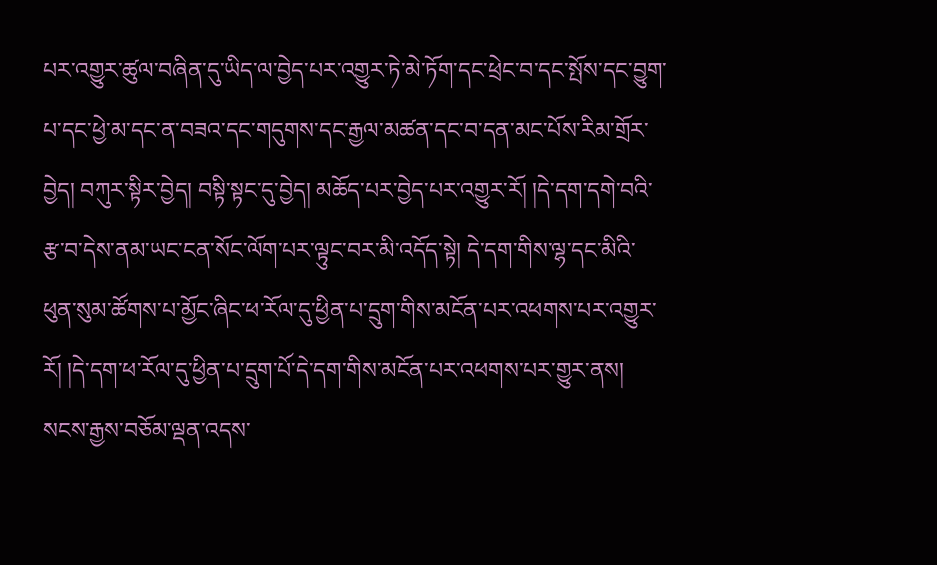པར་འགྱུར་ཚུལ་བཞིན་དུ་ཡིད་ལ་བྱེད་པར་འགྱུར་ཏེ་མེ་ཏོག་དང་ཕྲེང་བ་དང་སྤོས་དང་བྱུག་པ་དང་ཕྱེ་མ་དང་ན་བཟའ་དང་གདུགས་དང་རྒྱལ་མཚན་དང་བ་དན་མང་པོས་རིམ་གྲོར་བྱེད། བཀུར་སྟིར་བྱེད། བསྟི་སྟང་དུ་བྱེད། མཆོད་པར་བྱེད་པར་འགྱུར་རོ། །དེ་དག་དགེ་བའི་རྩ་བ་དེས་ནམ་ཡང་ངན་སོང་ལོག་པར་ལྟུང་བར་མི་འདོད་སྟེ། དེ་དག་གིས་ལྷ་དང་མིའི་ཕུན་སུམ་ཚོགས་པ་མྱོང་ཞིང་ཕ་རོལ་དུ་ཕྱིན་པ་དྲུག་གིས་མངོན་པར་འཕགས་པར་འགྱུར་རོ། །དེ་དག་ཕ་རོལ་དུ་ཕྱིན་པ་དྲུག་པོ་དེ་དག་གིས་མངོན་པར་འཕགས་པར་གྱུར་ནས། སངས་རྒྱས་བཅོམ་ལྡན་འདས་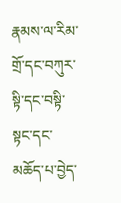རྣམས་ལ་རིམ་གྲོ་དང་བཀུར་སྟི་དང་བསྟི་སྟང་དང་མཆོད་པ་བྱེད་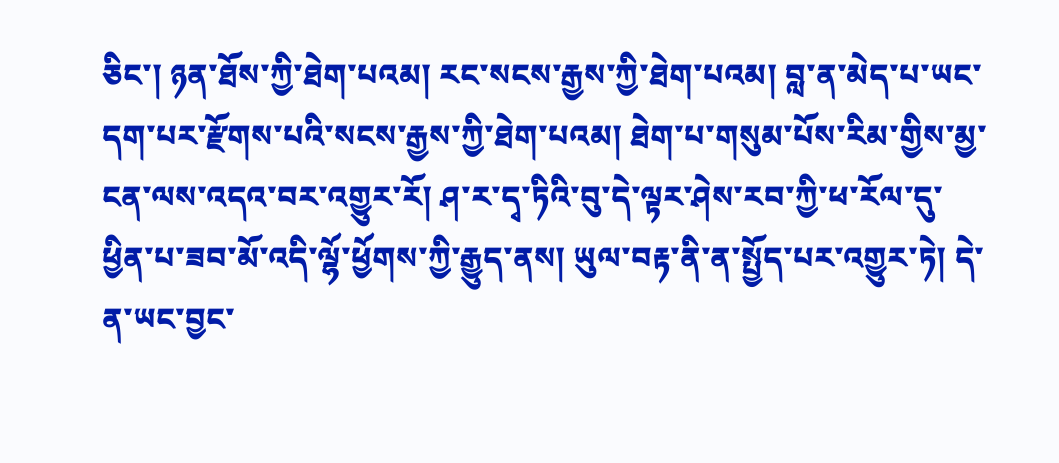ཅིང་། ཉན་ཐོས་ཀྱི་ཐེག་པའམ། རང་སངས་རྒྱས་ཀྱི་ཐེག་པའམ། བླ་ན་མེད་པ་ཡང་དག་པར་རྫོགས་པའི་སངས་རྒྱས་ཀྱི་ཐེག་པའམ། ཐེག་པ་གསུམ་པོས་རིམ་གྱིས་མྱ་ངན་ལས་འདའ་བར་འགྱུར་རོ། ཤ་ར་དྭ་ཏིའི་བུ་དེ་ལྟར་ཤེས་རབ་ཀྱི་ཕ་རོལ་དུ་ཕྱིན་པ་ཟབ་མོ་འདི་ལྷོ་ཕྱོགས་ཀྱི་རྒྱུད་ནས། ཡུལ་བརྟ་ནི་ན་སྤྱོད་པར་འགྱུར་ཏེ། དེ་ན་ཡང་བྱང་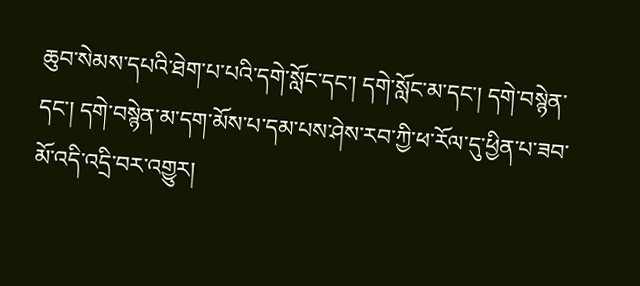ཆུབ་སེམས་དཔའི་ཐེག་པ་པའི་དགེ་སློང་དང་། དགེ་སློང་མ་དང་། དགེ་བསྙེན་དང་། དགེ་བསྙེན་མ་དག་མོས་པ་དམ་པས་ཤེས་རབ་ཀྱི་ཕ་རོལ་དུ་ཕྱིན་པ་ཟབ་མོ་འདི་འདྲི་བར་འགྱུར།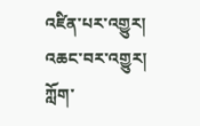འཛིན་པར་འགྱུར། འཆང་བར་འགྱུར། ཀློག་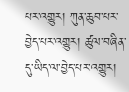པར་འགྱུར། ཀུན་ཆུབ་པར་བྱེད་པར་འགྱུར། ཚུལ་བཞིན་དུ་ཡིད་ལ་བྱེད་པར་འགྱུར།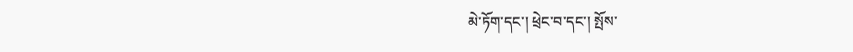མེ་ཏོག་དང་། ཕྲེང་བ་དང་། སྤོས་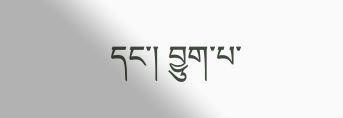དང་། བྱུག་པ་